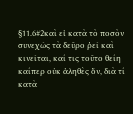§11.6#2καὶ εἰ κατὰ τὸ ποσὸν συνεχῶς τὰ δεῦρο ῥεῖ καὶ κινεῖται, καί τις τοῦτο θείη καίπερ οὐκ ἀληθὲς ὄν, διὰ τί κατὰ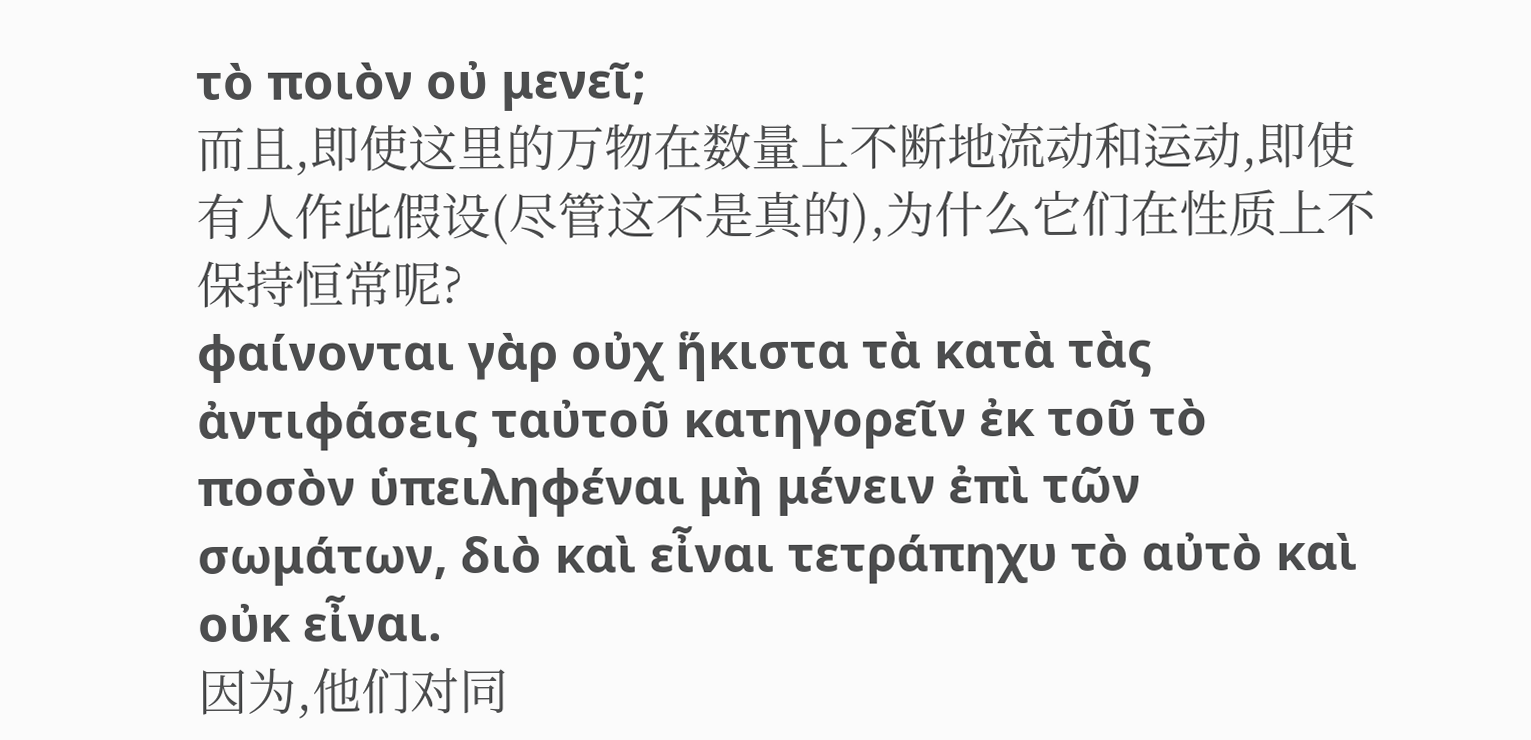τὸ ποιὸν οὐ μενεῖ;
而且,即使这里的万物在数量上不断地流动和运动,即使有人作此假设(尽管这不是真的),为什么它们在性质上不保持恒常呢?
φαίνονται γὰρ οὐχ ἥκιστα τὰ κατὰ τὰς ἀντιφάσεις ταὐτοῦ κατηγορεῖν ἐκ τοῦ τὸ ποσὸν ὑπειληφέναι μὴ μένειν ἐπὶ τῶν σωμάτων, διὸ καὶ εἶναι τετράπηχυ τὸ αὐτὸ καὶ οὐκ εἶναι.
因为,他们对同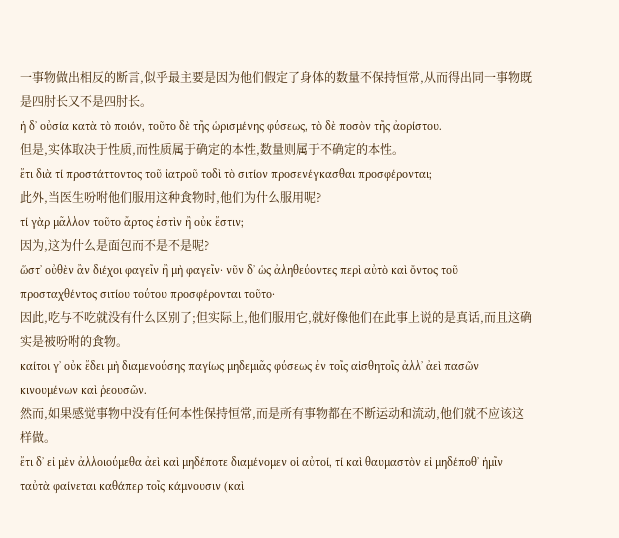一事物做出相反的断言,似乎最主要是因为他们假定了身体的数量不保持恒常,从而得出同一事物既是四肘长又不是四肘长。
ἡ δʼ οὐσία κατὰ τὸ ποιόν, τοῦτο δὲ τῆς ὡρισμένης φύσεως, τὸ δὲ ποσὸν τῆς ἀορίστου.
但是,实体取决于性质,而性质属于确定的本性,数量则属于不确定的本性。
ἔτι διὰ τί προστάττοντος τοῦ ἰατροῦ τοδὶ τὸ σιτίον προσενέγκασθαι προσφέρονται;
此外,当医生吩咐他们服用这种食物时,他们为什么服用呢?
τί γὰρ μᾶλλον τοῦτο ἄρτος ἐστὶν ἢ οὐκ ἔστιν;
因为,这为什么是面包而不是不是呢?
ὥστʼ οὐθὲν ἂν διέχοι φαγεῖν ἢ μὴ φαγεῖν· νῦν δʼ ὡς ἀληθεύοντες περὶ αὐτὸ καὶ ὄντος τοῦ προσταχθέντος σιτίου τούτου προσφέρονται τοῦτο·
因此,吃与不吃就没有什么区别了;但实际上,他们服用它,就好像他们在此事上说的是真话,而且这确实是被吩咐的食物。
καίτοι γʼ οὐκ ἔδει μὴ διαμενούσης παγίως μηδεμιᾶς φύσεως ἐν τοῖς αἰσθητοῖς ἀλλʼ ἀεὶ πασῶν κινουμένων καὶ ῥεουσῶν.
然而,如果感觉事物中没有任何本性保持恒常,而是所有事物都在不断运动和流动,他们就不应该这样做。
ἔτι δʼ εἰ μὲν ἀλλοιούμεθα ἀεὶ καὶ μηδέποτε διαμένομεν οἱ αὐτοί, τί καὶ θαυμαστὸν εἰ μηδέποθʼ ἡμῖν ταὐτὰ φαίνεται καθάπερ τοῖς κάμνουσιν (καὶ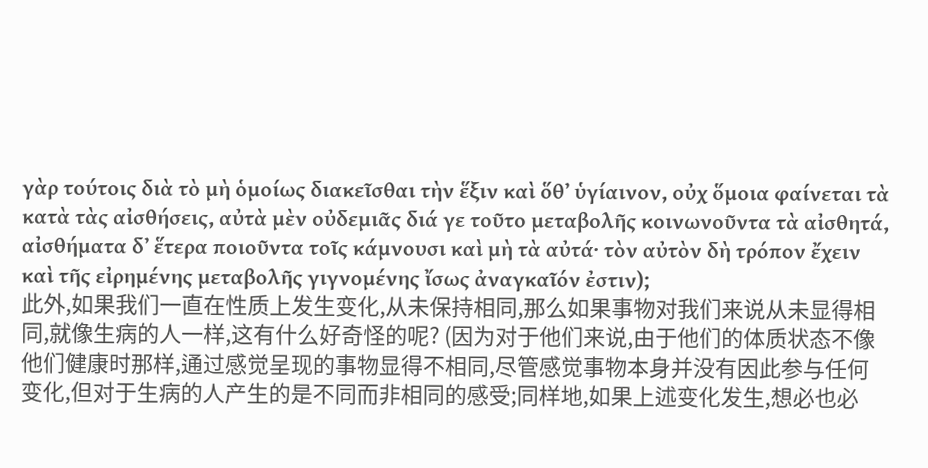γὰρ τούτοις διὰ τὸ μὴ ὁμοίως διακεῖσθαι τὴν ἕξιν καὶ ὅθʼ ὑγίαινον, οὐχ ὅμοια φαίνεται τὰ κατὰ τὰς αἰσθήσεις, αὐτὰ μὲν οὐδεμιᾶς διά γε τοῦτο μεταβολῆς κοινωνοῦντα τὰ αἰσθητά, αἰσθήματα δʼ ἕτερα ποιοῦντα τοῖς κάμνουσι καὶ μὴ τὰ αὐτά· τὸν αὐτὸν δὴ τρόπον ἔχειν καὶ τῆς εἰρημένης μεταβολῆς γιγνομένης ἴσως ἀναγκαῖόν ἐστιν);
此外,如果我们一直在性质上发生变化,从未保持相同,那么如果事物对我们来说从未显得相同,就像生病的人一样,这有什么好奇怪的呢? (因为对于他们来说,由于他们的体质状态不像他们健康时那样,通过感觉呈现的事物显得不相同,尽管感觉事物本身并没有因此参与任何变化,但对于生病的人产生的是不同而非相同的感受;同样地,如果上述变化发生,想必也必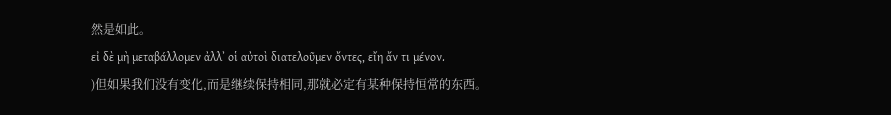然是如此。
εἰ δὲ μὴ μεταβάλλομεν ἀλλʼ οἱ αὐτοὶ διατελοῦμεν ὄντες, εἴη ἄν τι μένον.
)但如果我们没有变化,而是继续保持相同,那就必定有某种保持恒常的东西。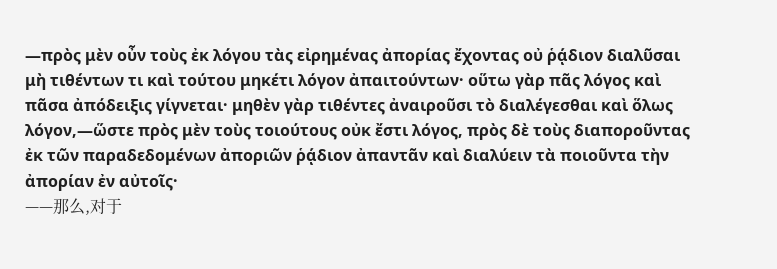—πρὸς μὲν οὖν τοὺς ἐκ λόγου τὰς εἰρημένας ἀπορίας ἔχοντας οὐ ῥᾴδιον διαλῦσαι μὴ τιθέντων τι καὶ τούτου μηκέτι λόγον ἀπαιτούντων· οὕτω γὰρ πᾶς λόγος καὶ πᾶσα ἀπόδειξις γίγνεται· μηθὲν γὰρ τιθέντες ἀναιροῦσι τὸ διαλέγεσθαι καὶ ὅλως λόγον,—ὥστε πρὸς μὲν τοὺς τοιούτους οὐκ ἔστι λόγος, πρὸς δὲ τοὺς διαποροῦντας ἐκ τῶν παραδεδομένων ἀποριῶν ῥᾴδιον ἀπαντᾶν καὶ διαλύειν τὰ ποιοῦντα τὴν ἀπορίαν ἐν αὐτοῖς·
——那么,对于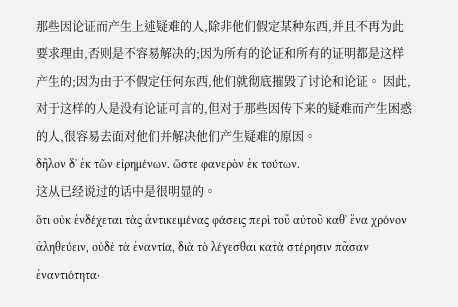那些因论证而产生上述疑难的人,除非他们假定某种东西,并且不再为此要求理由,否则是不容易解决的;因为所有的论证和所有的证明都是这样产生的;因为由于不假定任何东西,他们就彻底摧毁了讨论和论证。 因此,对于这样的人是没有论证可言的,但对于那些因传下来的疑难而产生困惑的人,很容易去面对他们并解决他们产生疑难的原因。
δῆλον δʼ ἐκ τῶν εἰρημένων. ὥστε φανερὸν ἐκ τούτων.
这从已经说过的话中是很明显的。
ὅτι οὐκ ἐνδέχεται τὰς ἀντικειμένας φάσεις περὶ τοῦ αὐτοῦ καθʼ ἕνα χρόνον ἀληθεύειν, οὐδὲ τὰ ἐναντία, διὰ τὸ λέγεσθαι κατὰ στέρησιν πᾶσαν ἐναντιότητα·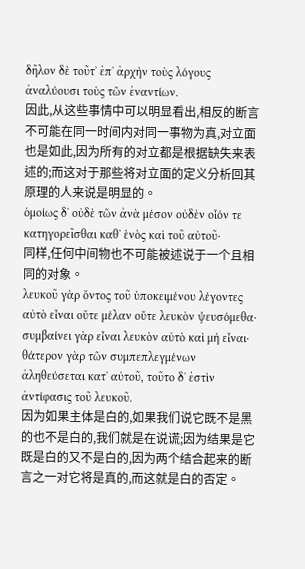δῆλον δὲ τοῦτʼ ἐπʼ ἀρχὴν τοὺς λόγους ἀναλύουσι τοὺς τῶν ἐναντίων.
因此,从这些事情中可以明显看出,相反的断言不可能在同一时间内对同一事物为真,对立面也是如此,因为所有的对立都是根据缺失来表述的;而这对于那些将对立面的定义分析回其原理的人来说是明显的。
ὁμοίως δʼ οὐδὲ τῶν ἀνὰ μέσον οὐδὲν οἷόν τε κατηγορεῖσθαι καθʼ ἑνὸς καὶ τοῦ αὐτοῦ·
同样,任何中间物也不可能被述说于一个且相同的对象。
λευκοῦ γὰρ ὄντος τοῦ ὑποκειμένου λέγοντες αὐτὸ εἶναι οὔτε μέλαν οὔτε λευκὸν ψευσόμεθα· συμβαίνει γὰρ εἶναι λευκὸν αὐτὸ καὶ μὴ εἶναι· θάτερον γὰρ τῶν συμπεπλεγμένων ἀληθεύσεται κατʼ αὐτοῦ, τοῦτο δʼ ἐστὶν ἀντίφασις τοῦ λευκοῦ.
因为如果主体是白的,如果我们说它既不是黑的也不是白的,我们就是在说谎;因为结果是它既是白的又不是白的,因为两个结合起来的断言之一对它将是真的,而这就是白的否定。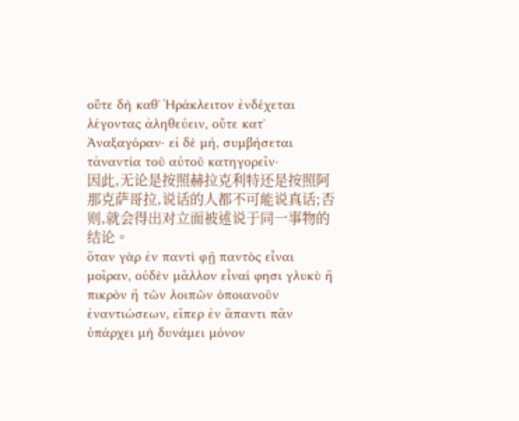οὔτε δὴ καθʼ Ἡράκλειτον ἐνδέχεται λέγοντας ἀληθεύειν, οὔτε κατʼ Ἀναξαγόραν· εἰ δὲ μή, συμβήσεται τἀναντία τοῦ αὐτοῦ κατηγορεῖν·
因此,无论是按照赫拉克利特还是按照阿那克萨哥拉,说话的人都不可能说真话;否则,就会得出对立面被述说于同一事物的结论。
ὅταν γὰρ ἐν παντὶ φῇ παντὸς εἶναι μοῖραν, οὐδὲν μᾶλλον εἶναί φησι γλυκὺ ἢ πικρὸν ἢ τῶν λοιπῶν ὁποιανοῦν ἐναντιώσεων, εἴπερ ἐν ἅπαντι πᾶν ὑπάρχει μὴ δυνάμει μόνον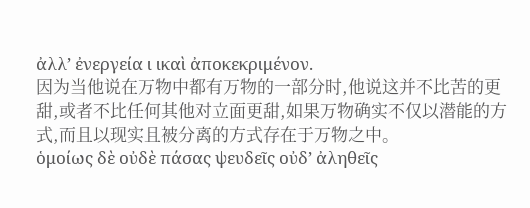ἀλλʼ ἐνεργεία ι ικαὶ ἀποκεκριμένον.
因为当他说在万物中都有万物的一部分时,他说这并不比苦的更甜,或者不比任何其他对立面更甜,如果万物确实不仅以潜能的方式,而且以现实且被分离的方式存在于万物之中。
ὁμοίως δὲ οὐδὲ πάσας ψευδεῖς οὐδʼ ἀληθεῖς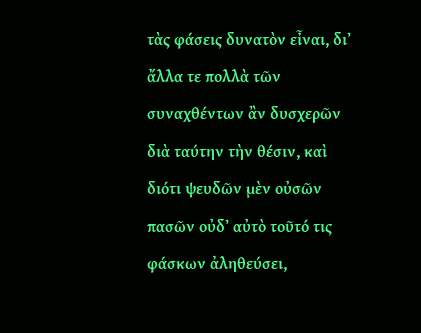τὰς φάσεις δυνατὸν εἶναι, διʼ ἄλλα τε πολλὰ τῶν συναχθέντων ἂν δυσχερῶν διὰ ταύτην τὴν θέσιν, καὶ διότι ψευδῶν μὲν οὐσῶν πασῶν οὐδʼ αὐτὸ τοῦτό τις φάσκων ἀληθεύσει,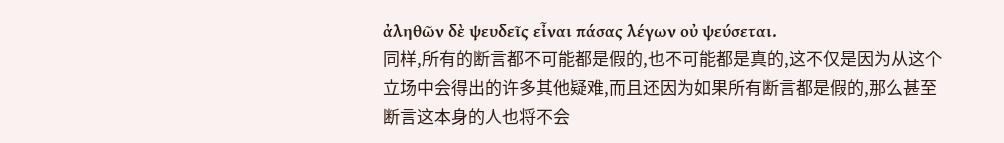ἀληθῶν δὲ ψευδεῖς εἶναι πάσας λέγων οὐ ψεύσεται.
同样,所有的断言都不可能都是假的,也不可能都是真的,这不仅是因为从这个立场中会得出的许多其他疑难,而且还因为如果所有断言都是假的,那么甚至断言这本身的人也将不会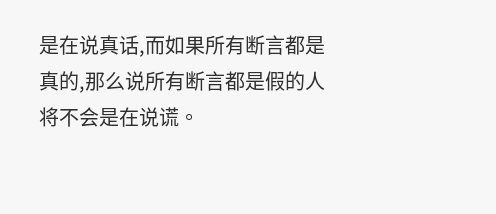是在说真话,而如果所有断言都是真的,那么说所有断言都是假的人将不会是在说谎。